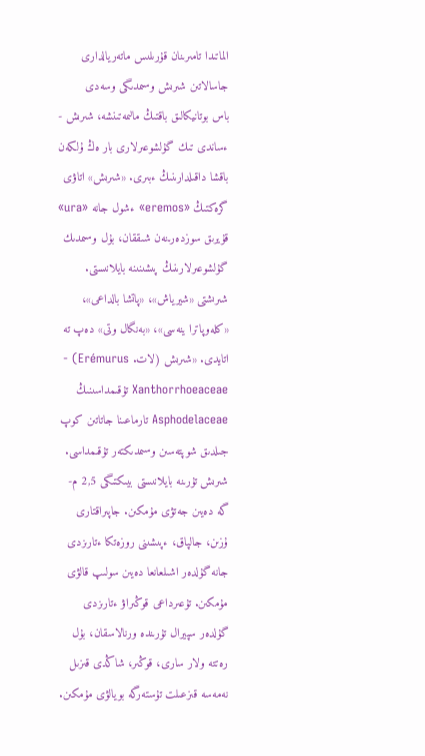الماتىدا تامىرىنان قۇرىلىس ماتەريالدارى جاسالاتىن شىرىش وسىمدىگى وسەدى
باس بوتانيكالىق باقتىڭ مالىمەتىنشە، شىرىش - ءساندى تىك گۇلشوعىرلارى بار ەڭ ۇلكەن باقشا داقىلدارىنىڭ ءبىرى. «شىرىش» اتاۋى گرەكتىڭ «eremos» ءشول جانە «ura» قۇيرىق سوزدەرىنەن شىققان، بۇل وسىمدىك گۇلشوعىرلارىنىڭ پىشىنىنە بايلانىستى.
شىرىشتى «شيرياش»، «پاتشا بالداعى»، «كلەوپاترا ينەسى»، «بەنگال وتى» دەپ تە اتايدى. «شىرىش (لات. Erémurus) - Xanthorrhoeaceae تۇقىمداسىنىڭ Asphodelaceae تارماعىنا جاتاتىن كوپ جىلدىق شوپتەسىن وسىمدىكتەر تۇقىمداسى. شىرىش تۇرىنە بايلانىستى بيىكتىگى 2,5 م- گە دەيىن جەتۋى مۇمكىن. جاپىراقتارى ۇزىن، جالپاق، ءپىشىنى روزەتكا ءتارىزدى جانە گۇلدەر اشىلعانعا دەيىن سولىپ قالۋى مۇمكىن. تۇعىرداعى قوڭىراۋ ءتارىزدى گۇلدەر سپيرال تۇرىندە ورنالاسقان، بۇل رەتتە ولار سارى، قوڭىر، شاڭدى قىزىل نەمەسە قىزعىلت تۇستەرگە بويالۋى مۇمكىن.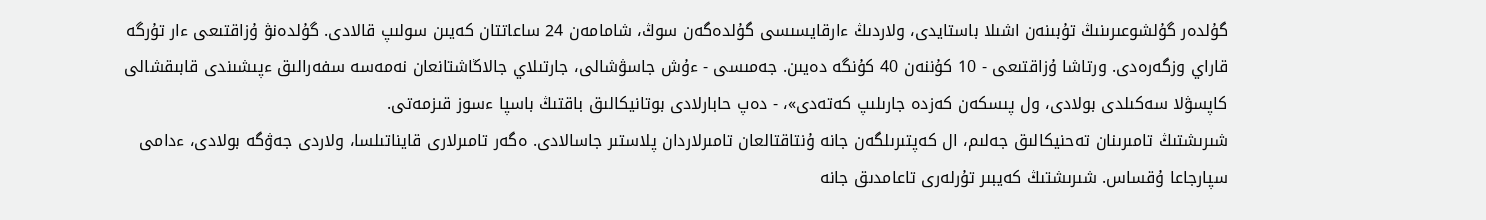گۇلدەر گۇلشوعىرىنىڭ تۇبىنەن اشىلا باستايدى، ولاردىڭ ءارقايسىسى گۇلدەگەن سوڭ، شامامەن 24 ساعاتتان كەيىن سولىپ قالادى. گۇلدەنۋ ۇزاقتىعى ءار تۇرگە قاراي وزگەرەدى. ورتاشا ۇزاقتىعى - 10 كۇننەن 40 كۇنگە دەيىن. جەمىسى - ءۇش جاسۋشالى، جارتىلاي جالاڭاشتانعان نەمەسە سفەرالىق ءپىشىندى قابىقشالى كاپسۋلا سەكىلدى بولادى، ول پىسكەن كەزدە جارىلىپ كەتەدى»، - دەپ حابارلادى بوتانيكالىق باقتىڭ باسپا ءسوز قىزمەتى.
شىرىشتىڭ تامىرىنان تەحنيكالىق جەلىم، ال كەپتىرىلگەن جانە ۇنتاقتالعان تامىرلاردان پلاستىر جاسالادى. ەگەر تامىرلارى قايناتىلسا، ولاردى جەۋگە بولادى، ءدامى سپارجاعا ۇقساس. شىرىشتىڭ كەيبىر تۇرلەرى تاعامدىق جانە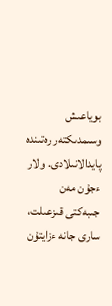بوياعىش وسىمدىكتەر رەتىندە پايدالانىلادى. ولار ءجۇن مەن جىبەكتى قىزعىلت، سارى جانە ءزايتۇن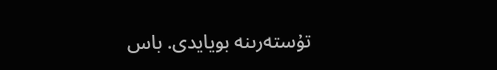تۇستەرىنە بويايدى. باس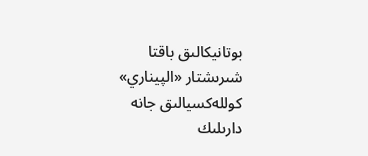بوتانيكالىق باقتا شىرىشتار «الپيناري» كوللەكسيالىق جانە دارىلىك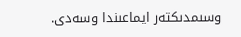وسىمدىكتەر ايماعىندا وسەدى.